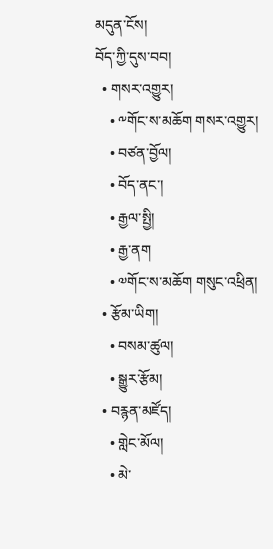མདུན་ངོས།
བོད་ཀྱི་དུས་བབ།
  • གསར་འགྱུར།
    • ༸གོང་ས་མཆོག གསར་འགྱུར།
    • བཙན་བྱོལ།
    • བོད་ནང་།
    • རྒྱལ་སྤྱི།
    • རྒྱ་ནག
    • ༧གོང་ས་མཆོག གསུང་འཕྲིན།
  • རྩོམ་ཡིག།
    • བསམ་ཚུལ།
    • སྒྱུར་རྩོམ།
  • བརྙན་མཛོད།
    • གླེང་མོལ།
    • མེ་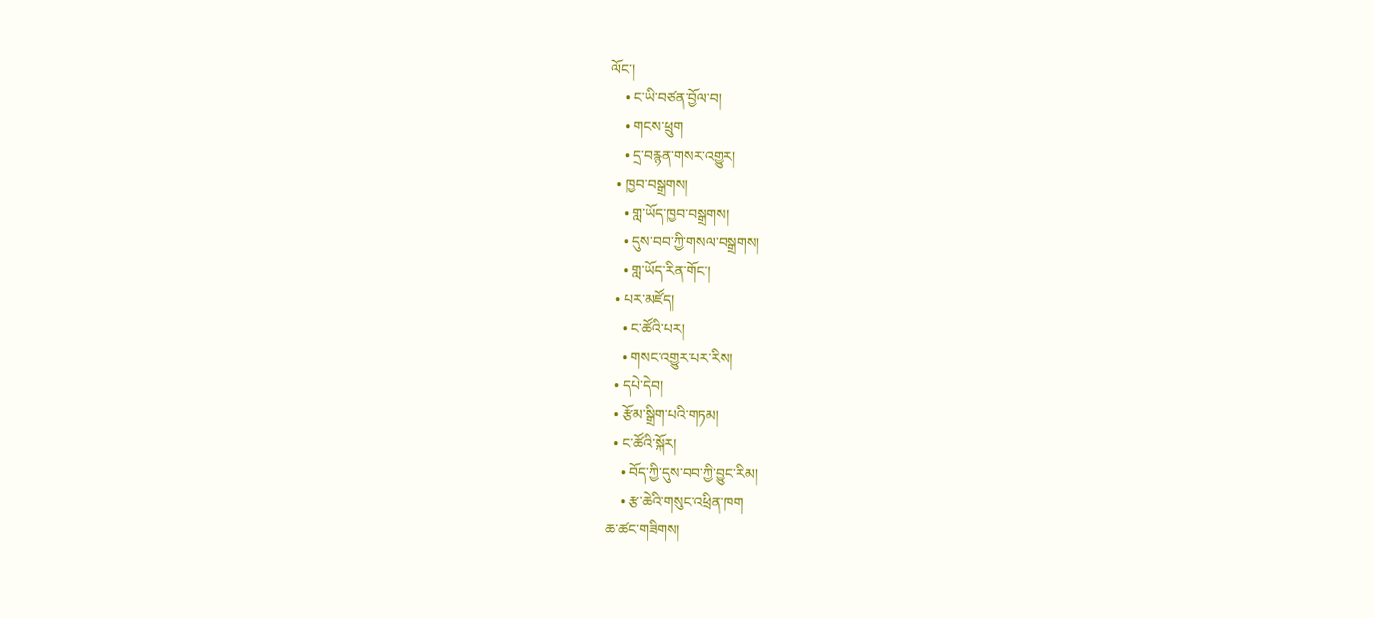ལོང་།
    • ང་ཡི་བཙན་བྱོལ་བ།
    • གངས་ཕྲུག
    • དྲ་བརྙན་གསར་འགྱུར།
  • ཁྱབ་བསྒྲགས།
    • གླ་ཡོད་ཁྱབ་བསྒྲགས།
    • དུས་བབ་ཀྱི་གསལ་བསྒྲགས།
    • གླ་ཡོད་རིན་གོང་།
  • པར་མཛོད།
    • ང་ཚོའི་པར།
    • གསང་འགྱུར་པར་རིས།
  • དཔེ་དེབ།
  • རྩོམ་སྒྲིག་པའི་གཏམ།
  • ང་ཚོའི་སྐོར།
    • བོད་ཀྱི་དུས་བབ་ཀྱི་བྱུང་རིམ།
    • རྩ་ཆེའི་གསུང་འཕྲིན་ཁག
ཆ་ཚང་གཟིགས།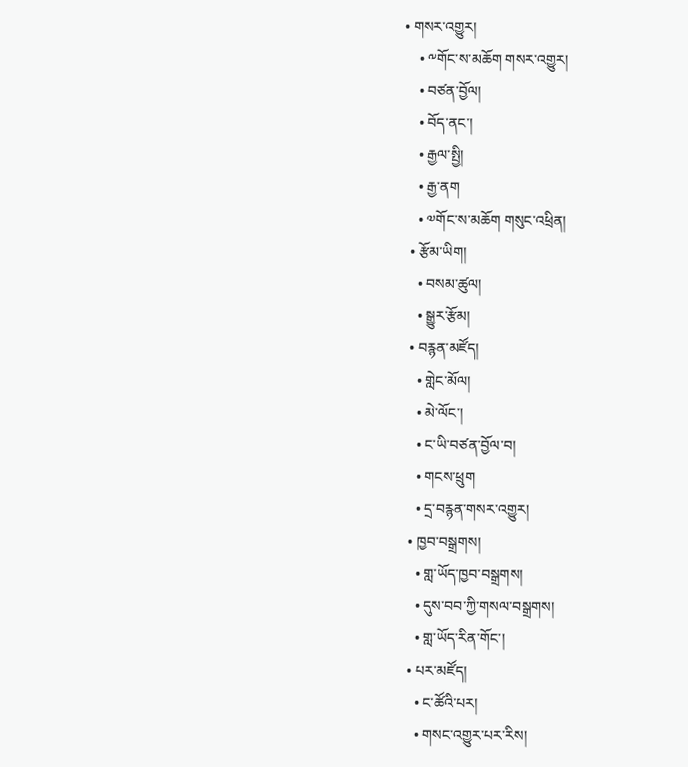• གསར་འགྱུར།
    • ༸གོང་ས་མཆོག གསར་འགྱུར།
    • བཙན་བྱོལ།
    • བོད་ནང་།
    • རྒྱལ་སྤྱི།
    • རྒྱ་ནག
    • ༧གོང་ས་མཆོག གསུང་འཕྲིན།
  • རྩོམ་ཡིག།
    • བསམ་ཚུལ།
    • སྒྱུར་རྩོམ།
  • བརྙན་མཛོད།
    • གླེང་མོལ།
    • མེ་ལོང་།
    • ང་ཡི་བཙན་བྱོལ་བ།
    • གངས་ཕྲུག
    • དྲ་བརྙན་གསར་འགྱུར།
  • ཁྱབ་བསྒྲགས།
    • གླ་ཡོད་ཁྱབ་བསྒྲགས།
    • དུས་བབ་ཀྱི་གསལ་བསྒྲགས།
    • གླ་ཡོད་རིན་གོང་།
  • པར་མཛོད།
    • ང་ཚོའི་པར།
    • གསང་འགྱུར་པར་རིས།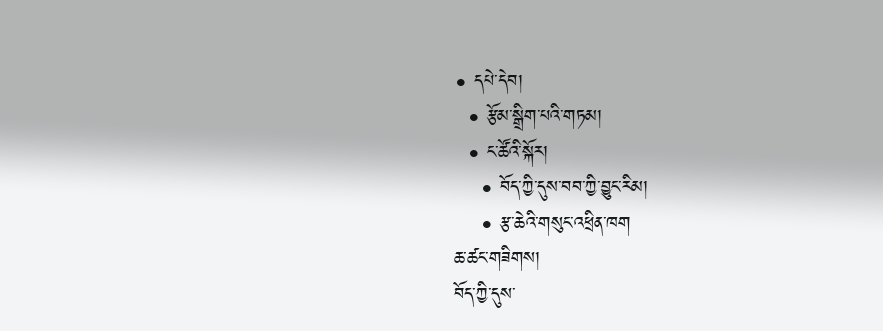• དཔེ་དེབ།
  • རྩོམ་སྒྲིག་པའི་གཏམ།
  • ང་ཚོའི་སྐོར།
    • བོད་ཀྱི་དུས་བབ་ཀྱི་བྱུང་རིམ།
    • རྩ་ཆེའི་གསུང་འཕྲིན་ཁག
ཆ་ཚང་གཟིགས།
བོད་ཀྱི་དུས་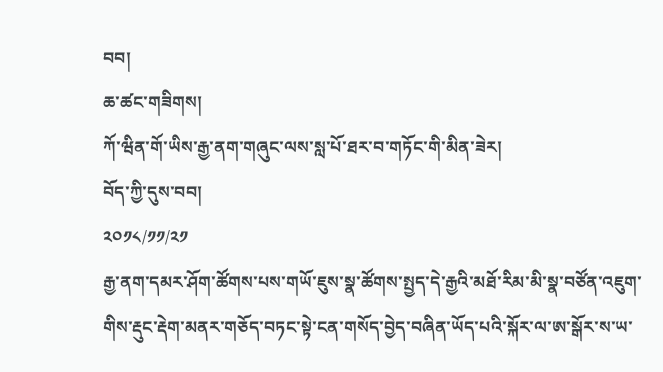བབ།
ཆ་ཚང་གཟིགས།
ཀོ་ཝིན་གོ་ཡིས་རྒྱ་ནག་གཞུང་ལས་སླ་པོ་ཐར་བ་གཏོང་གི་མིན་ཟེར།
བོད་ཀྱི་དུས་བབ།
༢༠༡༨/༡༡/༢༡
རྒྱ་ནག་དམར་ཤོག་ཚོགས་པས་གཡོ་ཇུས་སྣ་ཚོགས་སྤྱད་དེ་རྒྱའི་མཐོ་རིམ་མི་སྣ་བཙོན་འཇུག་གིས་རྡུང་རྡེག་མནར་གཅོད་བཏང་སྟེ་ངན་གསོད་བྱེད་བཞིན་ཡོད་པའི་སྐོར་ལ་ཨ་སྒོར་ས་ཡ་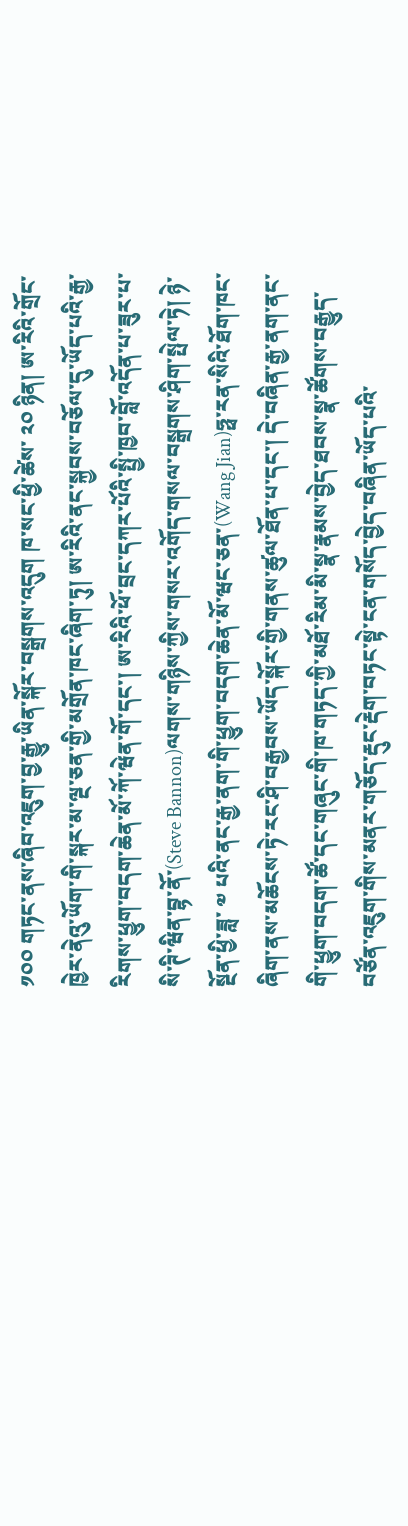༡༠༠ གཏང་ནས་ཞིབ་འཇུག་བྱ་རྒྱུ་ཡིན་སྐོར་བསྒྲགས་འདུག ཁ་སང་ཕྱི་ཚེས་ ༢༠ ཉིན། ཨ་རིའི་གྲོང་ཁྱེར་ནེའུ་ཡོག་གི་སྐར་མ་ལྔ་ཅན་གྱི་མགྲོན་ཁང་ཞིག་ཏུ། ཨ་རིའི་ནང་སྐྱབས་བཅོལ་དུ་ཡོད་པའི་རྒྱ་རིགས་ཕྱུག་བདག་ཆེན་མོ་ཀོ་ཝེན་གོ་དང་། ཨ་རིའི་ཕོ་བྲང་དཀར་པོའི་སྤྱི་ཁྱབ་བློ་འདོན་པ་ཟུར་པ་སི་ཊི་ཝིན་བྷ་ནོ་(Steve Bannon)ལགས་གཉིས་ཀྱིས་གསར་འགོད་གསལ་བསྒྲགས་ཤིག་སྤེལ་ཏེ། ཉེ་སྔོན་ཕྱི་ཟླ་ ༧ པའི་ནང་རྒྱ་ནག་གི་ཕྱུག་བདག་ཆེན་མོ་ཝང་ཅན་(Wang Jian)ཧྥ་རན་སིའི་ཐོག་ཁང་ཞིག་ནས་མཆོངས་ཏེ་རང་ཤི་བརྒྱབས་ཡོད་སྐོར་གྱི་གནས་ཚུལ་ཐོན་པ་དང་། དེ་བཞིན་རྒྱ་ནག་ནང་གི་ཕྱུག་བདག་ཚོ་དང་གཞུང་གི་ཁ་གཏད་ཀྱི་མཐོ་རིམ་མི་སྣ་རྣམས་བྱེད་ཐབས་སྣ་ཚོགས་བརྒྱུད་བཙོན་འཇུག་གིས་མནར་གཅོད་རྡུང་རྡེག་བཏང་སྟེ་ངན་གསོད་བྱེད་བཞིན་ཡོད་པའི་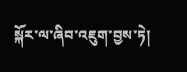སྐོར་ལ་ཞིབ་འཇུག་བྱས་ཏེ།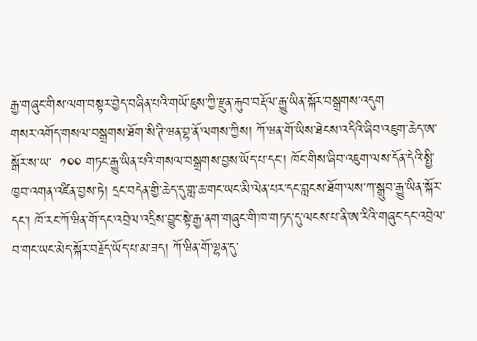རྒྱ་གཞུང་གིས་ལག་བསྟར་བྱེད་བཞིན་པའི་གཡོ་ཇུས་ཀྱི་རྫུན་རྐུབ་བརྡོལ་རྒྱུ་ཡིན་སྐོར་བསྒྲགས་འདུག
གསར་འགོད་གསལ་བསྒྲགས་ཐོག་སི་ཊི་ཝན་བྷ་ནོ་ལགས་ཀྱིས། ཀོ་ཝན་གོ་ཡིས་ཐེངས་འདིའི་ཞིབ་འཇུག་ཆེད་ཨ་སྒོར་ས་ཡ་  ༡༠༠ གཏང་རྒྱུ་ཡིན་པའི་གསལ་བསྒྲགས་བྱས་ཡོད་པ་དང་། ཁོང་གིས་ཞིབ་འཇུག་ལས་དོན་དེའི་སྤྱི་ཁྱབ་འགན་འཛིན་བྱས་ཏེ། དྲང་བདེན་གྱི་ཆེད་དུ་གླ་ཆ་གང་ཡང་མི་ལེན་པར་དང་བླངས་ཐོག་ལས་ཀ་སྒྲུབ་རྒྱུ་ཡིན་སྐོར་དང་། ཁོ་རང་ཀོ་ཝིན་གོ་དང་འབྲེལ་འདྲིས་བྱུང་སྟེ་རྒྱ་ནག་གཞུང་གི་ཁ་གཏད་དུ་ལངས་པ་ནི་ཨ་རིའི་གཞུང་དང་འབྲེལ་བ་གང་ཡང་མེད་སྐོར་བརྗོད་ཡོད་པ་མ་ཟད། ཀོ་ཝིན་གོ་ལྷན་དུ་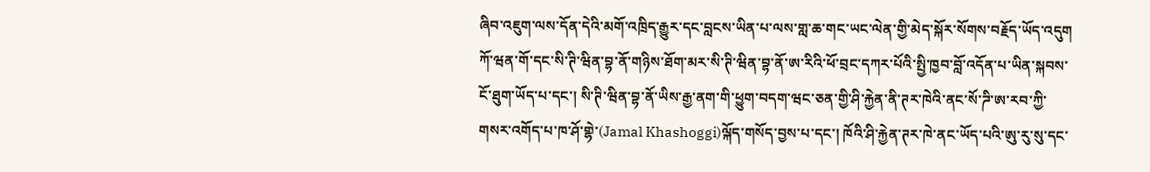ཞིབ་འཇུག་ལས་དོན་དེའི་མགོ་འཁྲིད་རྒྱུར་དང་བླངས་ཡིན་པ་ལས་གླ་ཆ་གང་ཡང་ལེན་གྱི་མེད་སྐོར་སོགས་བརྗོད་ཡོད་འདུག
ཀོ་ཝན་གོ་དང་སི་ཊི་ཝིན་བྷ་ནོ་གཉིས་ཐོག་མར་སི་ཊི་ཝིན་བྷ་ནོ་ཨ་རིའི་ཕོ་བྲང་དཀར་པོའི་སྤྱི་ཁྱབ་བློ་འདོན་པ་ཡིན་སྐབས་ངོ་ཐུག་ཡོད་པ་དང་། སི་ཊི་ཝིན་བྷ་ནོ་ཡིས་རྒྱ་ནག་གི་ཕྱུག་བདག་ཝང་ཅན་གྱི་ཤི་རྐྱེན་ནི་ཊར་ཁེའི་ནང་སོ་ཌི་ཨ་རབ་ཀྱི་གསར་འགོད་པ་ཁ་ཤོ་གྷེ་(Jamal Khashoggi)ལྐོད་གསོད་བྱས་པ་དང་། ཁོའི་ཤི་རྐྱེན་ཊར་ཁེ་ནང་ཡོད་པའི་ཨུ་རུ་སུ་དང་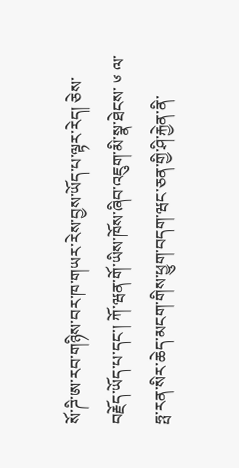སོ་ཌི་ཨ་རབ་གཉིས་བར་ཁ་གཡར་རེས་བྱས་ཡོད་པ་ལྟར་རེད། ཅེས་བརྗོད་ཡོད་པ་དང་། ཀོ་ཝན་གོ་ཡིས་ཁོས་ཞིབ་འཇུག་མི་སྣ་ཐེངས་ ༦ ལ་ཧྤ་རན་སིར་ཆེད་མངག་གིས་ཕྱུག་བདག་ཝང་ཅན་གྱི་ཤི་རྐྱེན་ནི་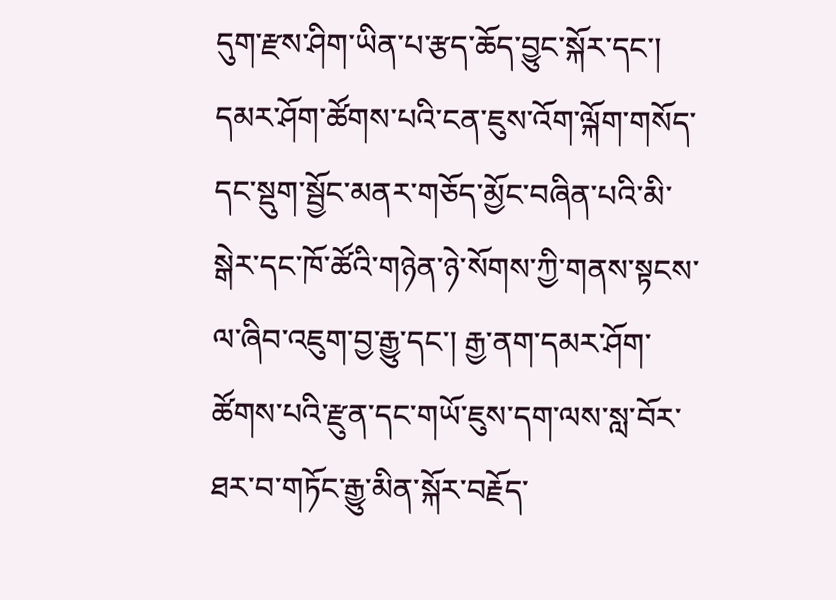དུག་རྫས་ཤིག་ཡིན་པ་རྩད་ཆོད་བྱུང་སྐོར་དང་། དམར་ཤོག་ཚོགས་པའི་ངན་ཇུས་འོག་ལྐོག་གསོད་དང་སྡུག་སྦྱོང་མནར་གཅོད་མྱོང་བཞིན་པའི་མི་སྒེར་དང་ཁོ་ཚོའི་གཉེན་ཉེ་སོགས་ཀྱི་གནས་སྟངས་ལ་ཞིབ་འཇུག་བྱ་རྒྱུ་དང་། རྒྱ་ནག་དམར་ཤོག་ཚོགས་པའི་རྫུན་དང་གཡོ་ཇུས་དག་ལས་སླ་བོར་ཐར་བ་གཏོང་རྒྱུ་མིན་སྐོར་བརྗོད་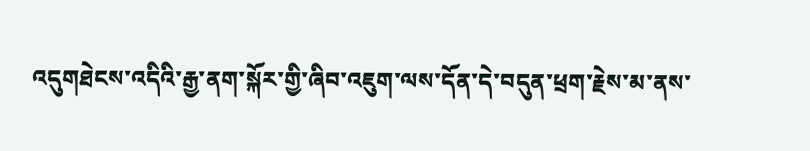འདུགཐེངས་འདིའི་རྒྱ་ནག་སྐོར་གྱི་ཞིབ་འཇུག་ལས་དོན་དེ་བདུན་ཕྲག་རྗེས་མ་ནས་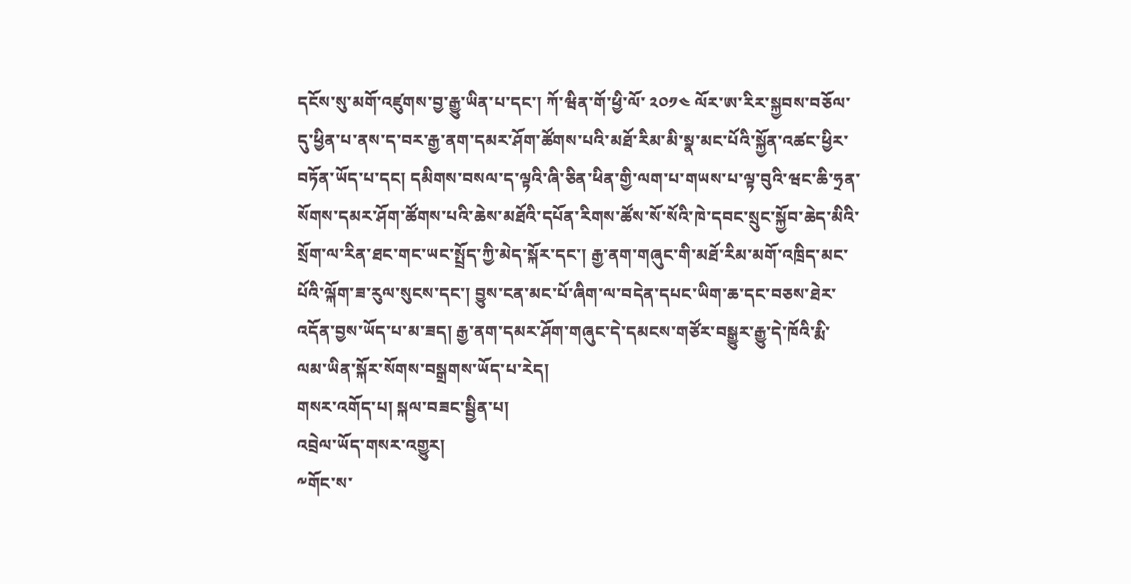དངོས་སུ་མགོ་འཛུགས་བྱ་རྒྱུ་ཡིན་པ་དང་། ཀོ་ཝིན་གོ་ཕྱི་ལོ་ ༢༠༡༤ ལོར་ཨ་རིར་སྐྱབས་བཅོལ་དུ་ཕྱིན་པ་ནས་ད་བར་རྒྱ་ནག་དམར་ཤོག་ཚོགས་པའི་མཐོ་རིམ་མི་སྣ་མང་པོའི་སྐྱོན་འཚང་ཕྱིར་བཏོན་ཡོད་པ་དང། དམིགས་བསལ་ད་ལྟའི་ཞི་ཅིན་ཕིན་གྱི་ལག་པ་གཡས་པ་ལྟ་བུའི་ཝང་ཆི་ཧྲན་སོགས་དམར་ཤོག་ཚོགས་པའི་ཆེས་མཐོའི་དཔོན་རིགས་ཚོས་སོ་སོའི་ཁེ་དབང་སྲུང་སྐྱོབ་ཆེད་མིའི་སྲོག་ལ་རིན་ཐང་གང་ཡང་སྤྲོད་ཀྱི་མེད་སྐོར་དང་། རྒྱ་ནག་གཞུང་གི་མཐོ་རིམ་མགོ་འཁྲིད་མང་པོའི་ལྐོག་ཟ་རུལ་སུངས་དང་། བྱུས་ངན་མང་པོ་ཞིག་ལ་བདེན་དཔང་ཡིག་ཆ་དང་བཅས་ཐེར་འདོན་བྱས་ཡོད་པ་མ་ཟད། རྒྱ་ནག་དམར་ཤོག་གཞུང་དེ་དམངས་གཙོར་བསྒྱུར་རྒྱུ་དེ་ཁོའི་རྨི་ལམ་ཡིན་སྐོར་སོགས་བསྒྲགས་ཡོད་པ་རེད།
གསར་འགོད་པ། སྐལ་བཟང་སྦྱིན་པ།
འབྲེལ་ཡོད་གསར་འགྱུར།
༸གོང་ས་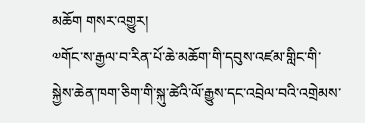མཆོག གསར་འགྱུར།
༧གོང་ས་རྒྱལ་བ་རིན་པོ་ཆེ་མཆོག་གི་དབུས་འཛམ་གླིང་གི་སྐྱེས་ཆེན་ཁག་ཅིག་གི་སྐུ་ཚེའི་ལོ་རྒྱུས་དང་འབྲེལ་བའི་འགྲེམས་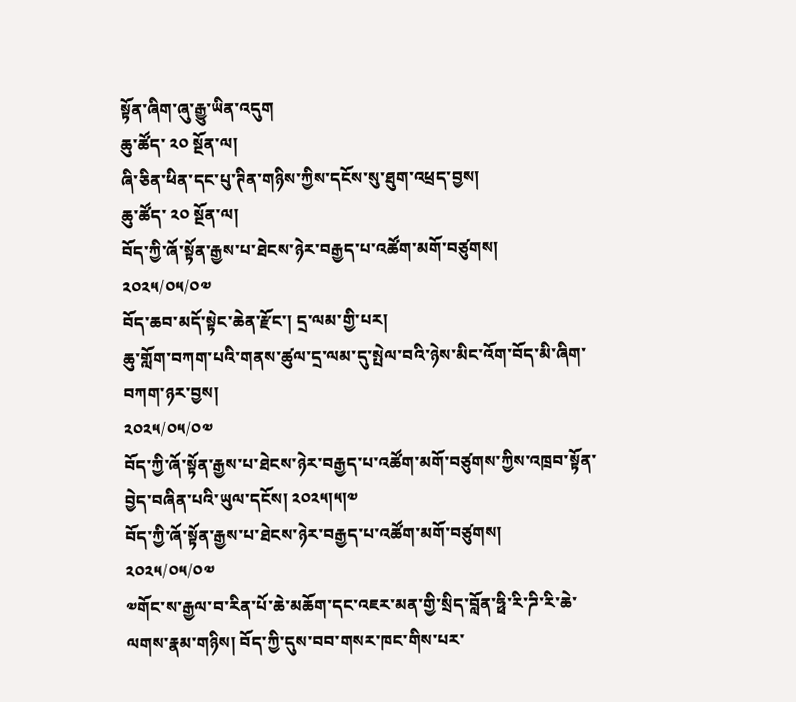སྟོན་ཞིག་ཞུ་རྒྱུ་ཡིན་འདུག
ཆུ་ཚོད་ ༢༠ སྔོན་ལ།
ཞི་ཅིན་ཕིན་དང་པུ་ཊིན་གཉིས་ཀྱིས་དངོས་སུ་ཐུག་འཕྲད་བྱས།
ཆུ་ཚོད་ ༢༠ སྔོན་ལ།
བོད་ཀྱི་ཞོ་སྟོན་རྒྱས་པ་ཐེངས་ཉེར་བརྒྱད་པ་འཚོག་མགོ་བཙུགས།
༢༠༢༥/༠༥/༠༧
བོད་ཆབ་མདོ་སྟེང་ཆེན་རྫོང་། དྲ་ལམ་གྱི་པར།
ཆུ་གློག་བཀག་པའི་གནས་ཚུལ་དྲ་ལམ་དུ་སྤེལ་བའི་ཉེས་མིང་འོག་བོད་མི་ཞིག་བཀག་ཉར་བྱས།
༢༠༢༥/༠༥/༠༧
བོད་ཀྱི་ཞོ་སྟོན་རྒྱས་པ་ཐེངས་ཉེར་བརྒྱད་པ་འཚོག་མགོ་བཙུགས་ཀྱིས་འཁྲབ་སྟོན་བྱེད་བཞིན་པའི་ཡུལ་དངོས། ༢༠༢༥།༥།༧
བོད་ཀྱི་ཞོ་སྟོན་རྒྱས་པ་ཐེངས་ཉེར་བརྒྱད་པ་འཚོག་མགོ་བཙུགས།
༢༠༢༥/༠༥/༠༧
༧གོང་ས་རྒྱལ་བ་རིན་པོ་ཆེ་མཆོག་དང་འཇར་མན་གྱི་སྲིད་བློན་ཧྥི་རི་ཌི་རི་ཆེ་ལགས་རྣམ་གཉིས། བོད་ཀྱི་དུས་བབ་གསར་ཁང་གིས་པར་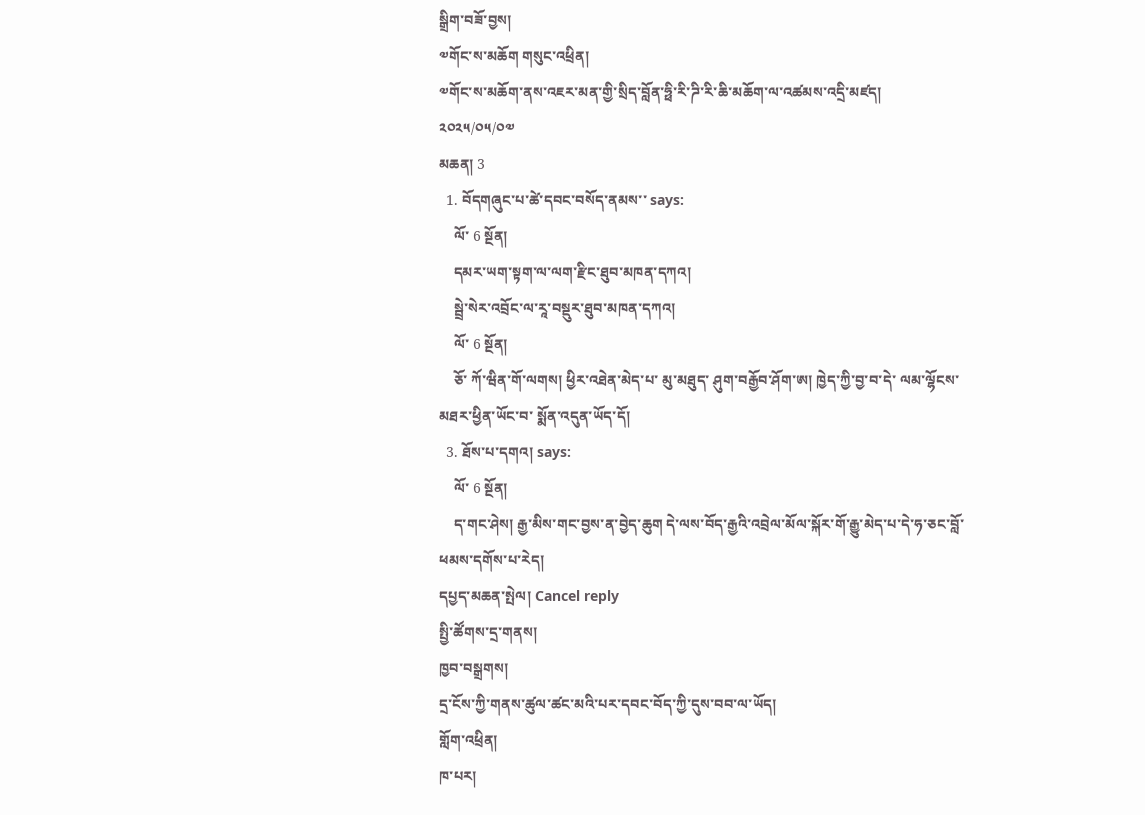སྒྲིག་བཟོ་བྱས།
༧གོང་ས་མཆོག གསུང་འཕྲིན།
༧གོང་ས་མཆོག་ནས་འཇར་མན་གྱི་སྲིད་བློན་ཧྥི་རི་ཌི་རི་ཆི་མཆོག་ལ་འཚམས་འདྲི་མཛད།
༢༠༢༥/༠༥/༠༧
མཆན། 3
  1. བོདགཞུང་པ་ཚེ་དབང་བསོད་ནམས་་ says:
    ལོ་ 6 སྔོན།
    དམར་ཡག་སྟག་ལ་ལག་རྫིང་ཐུབ་མཁན་དཀའ།
    སྦྲེ་སེར་འབྲོང་ལ་རཱ་བསྡུར་ཐུབ་མཁན་དཀའ།
    ལོ་ 6 སྔོན།
    ཅོ་ ཀོ་ཝིན་གོ་ལགས། ཕྱིར་འཐེན་མེད་པ་ མུ་མཐུད་ ཤུག་བརྒྱོབ་ཤོག་ཨ། ཁྱེད་ཀྱི་བྱ་བ་དེ་ ལམ་ལྷོངས་མཐར་ཕྱིན་ཡོང་བ་ སྨོན་འདུན་ཡོད་དོ།
  3. ཐོས་པ་དགའ། says:
    ལོ་ 6 སྔོན།
    ད་གང་ཤེས། རྒྱ་མིས་གང་བྱས་ན་བྱེད་ཆུག དེ་ལས་བོད་རྒྱའི་འབྲེལ་མོལ་སྐོར་གོ་རྒྱུ་མེད་པ་དེ་ཧ་ཅང་བློ་ཕམས་དགོས་པ་རེད།
དཔྱད་མཆན་སྤེལ། Cancel reply
སྤྱི་ཚོགས་དྲ་གནས།
ཁྱབ་བསྒྲགས།
དྲ་ངོས་ཀྱི་གནས་ཚུལ་ཚང་མའི་པར་དབང་བོད་ཀྱི་དུས་བབ་ལ་ཡོད།
གློག་འཕྲིན།
ཁ་པར།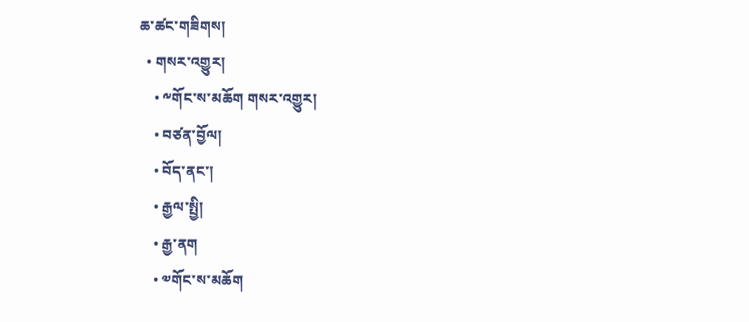ཆ་ཚང་གཟིགས།
  • གསར་འགྱུར།
    • ༸གོང་ས་མཆོག གསར་འགྱུར།
    • བཙན་བྱོལ།
    • བོད་ནང་།
    • རྒྱལ་སྤྱི།
    • རྒྱ་ནག
    • ༧གོང་ས་མཆོག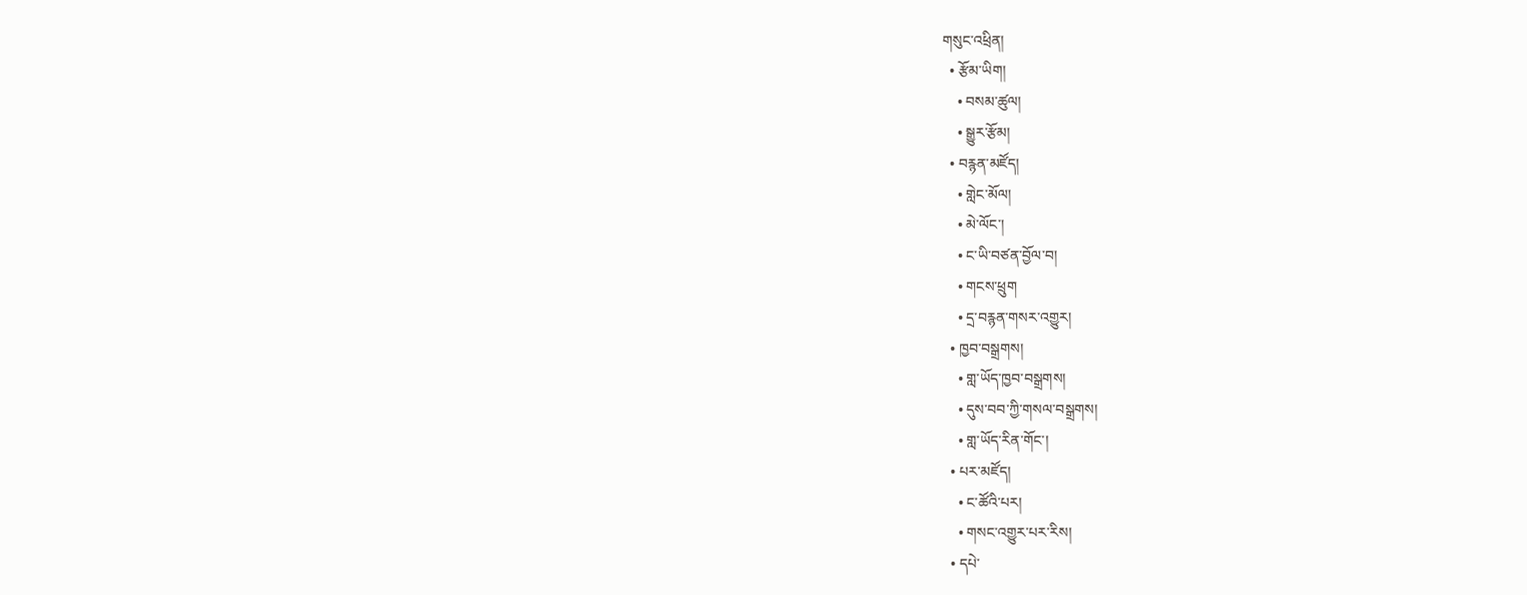གསུང་འཕྲིན།
  • རྩོམ་ཡིག།
    • བསམ་ཚུལ།
    • སྒྱུར་རྩོམ།
  • བརྙན་མཛོད།
    • གླེང་མོལ།
    • མེ་ལོང་།
    • ང་ཡི་བཙན་བྱོལ་བ།
    • གངས་ཕྲུག
    • དྲ་བརྙན་གསར་འགྱུར།
  • ཁྱབ་བསྒྲགས།
    • གླ་ཡོད་ཁྱབ་བསྒྲགས།
    • དུས་བབ་ཀྱི་གསལ་བསྒྲགས།
    • གླ་ཡོད་རིན་གོང་།
  • པར་མཛོད།
    • ང་ཚོའི་པར།
    • གསང་འགྱུར་པར་རིས།
  • དཔེ་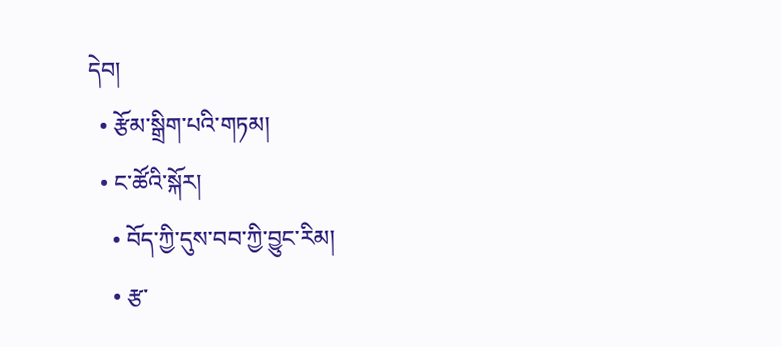དེབ།
  • རྩོམ་སྒྲིག་པའི་གཏམ།
  • ང་ཚོའི་སྐོར།
    • བོད་ཀྱི་དུས་བབ་ཀྱི་བྱུང་རིམ།
    • རྩ་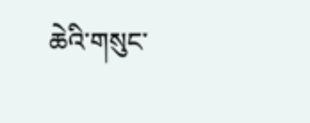ཆེའི་གསུང་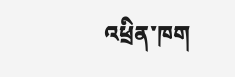འཕྲིན་ཁག